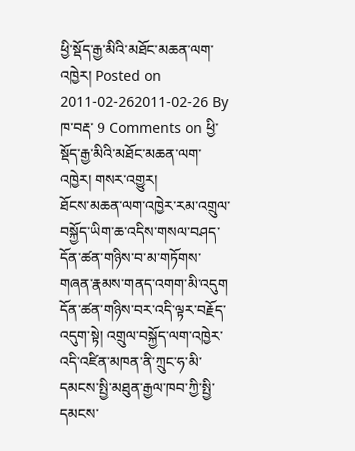ཕྱི་སྡོད་རྒྱ་མིའི་མཐོང་མཆན་ལག་འཁྱེར། Posted on 2011-02-262011-02-26 By ཁ་བརྡ་ 9 Comments on ཕྱི་སྡོད་རྒྱ་མིའི་མཐོང་མཆན་ལག་འཁྱེར། གསར་འགྱུར།
ཐོངས་མཆན་ལག་འཁྱེར་རམ་འགྲུལ་བསྐྱོད་ཡིག་ཆ་འདིས་གསལ་བཤད་དོན་ཚན་གཉིས་བ་མ་གཏོགས་གཞན་རྣམས་གནད་འགག་མི་འདུག དོན་ཚན་གཉིས་བར་འདི་ལྟར་བརྗོད་འདུག་སྟེ། འགྲུལ་བསྐྱོད་ལག་འཁྱེར་འདི་འཛིན་མཁན་ནི་ཀྲུང་ཧ་མི་དམངས་སྤྱི་མཐུན་རྒྱལ་ཁབ་ཀྱི་སྤྱི་དམངས་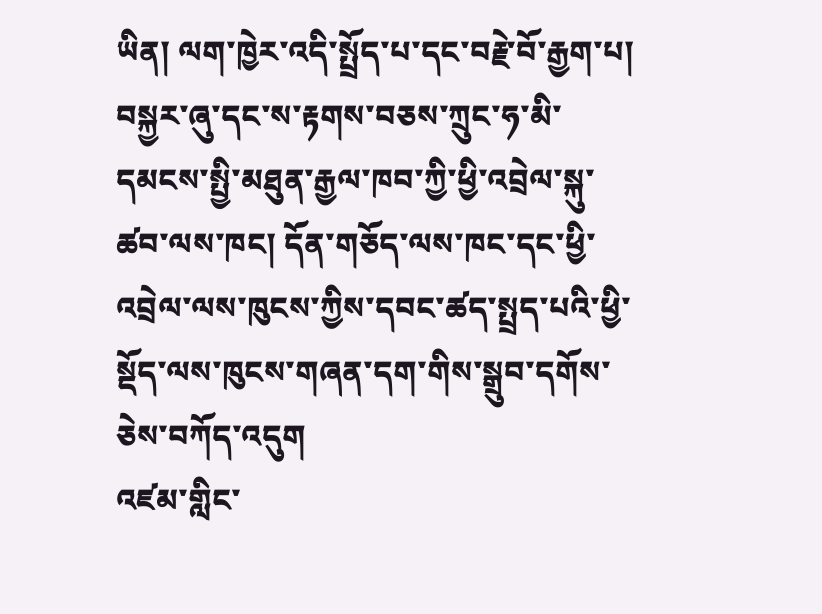ཡིན། ལག་ཁྱེར་འདི་སྤྲོད་པ་དང་བརྗེ་བོ་རྒྱག་པ། བསྐྱར་ཞུ་དང་ས་རྟགས་བཅས་ཀྲུང་ཧ་མི་དམངས་སྤྱི་མཐུན་རྒྱལ་ཁབ་ཀྱི་ཕྱི་འབྲེལ་སྐུ་ཚབ་ལས་ཁང། དོན་གཅོད་ལས་ཁང་དང་ཕྱི་འབྲེལ་ལས་ཁུངས་ཀྱིས་དབང་ཚད་སྤྲད་པའི་ཕྱི་སྡོད་ལས་ཁུངས་གཞན་དག་གིས་སྒྲུབ་དགོས་ཅེས་བཀོད་འདུག
འཛམ་གླིང་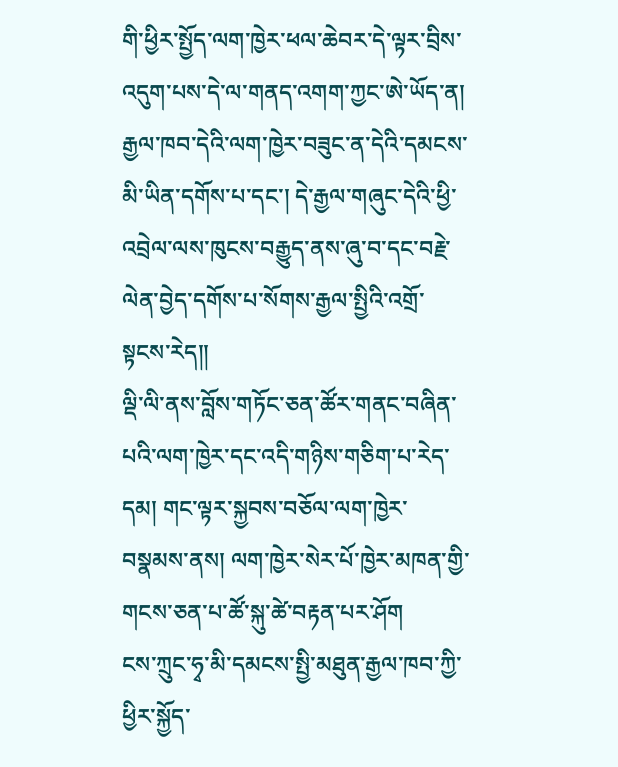གི་ཕྱིར་སྤྱོད་ལག་ཁྱེར་ཕལ་ཆེབར་དེ་ལྟར་བྲིས་འདུག་པས་དེ་ལ་གནད་འགག་ཀྱང་ཨེ་ཡོད་ན། རྒྱལ་ཁབ་དེའི་ལག་ཁྱེར་བཟུང་ན་དེའི་དམངས་མི་ཡིན་དགོས་པ་དང་། དེ་རྒྱལ་གཞུང་དེའི་ཕྱི་འབྲེལ་ལས་ཁུངས་བརྒྱུད་ནས་ཞུ་བ་དང་བརྗེ་ལེན་བྱེད་དགོས་པ་སོགས་རྒྱལ་སྤྱིའི་འགྲོ་སྟངས་རེད།།
ལྡི་ལི་ནས་བློས་གཏོང་ཅན་ཚོར་གནང་བཞིན་པའི་ལག་ཁྱེར་དང་འདི་གཉིས་གཅིག་པ་རེད་དམ། གང་ལྟར་སྐྱབས་བཅོལ་ལག་ཁྱེར་བསྣམས་ནས། ལག་ཁྱེར་སེར་པོ་ཁྱེར་མཁན་གྱི་གངས་ཅན་པ་ཚོ་སྐུ་ཚེ་བརྟན་པར་ཤོག
ངས་ཀྲུང་ཧྭ་མི་དམངས་སྤྱི་མཐུན་རྒྱལ་ཁབ་ཀྱི་ཕྱིར་སྐྱོད་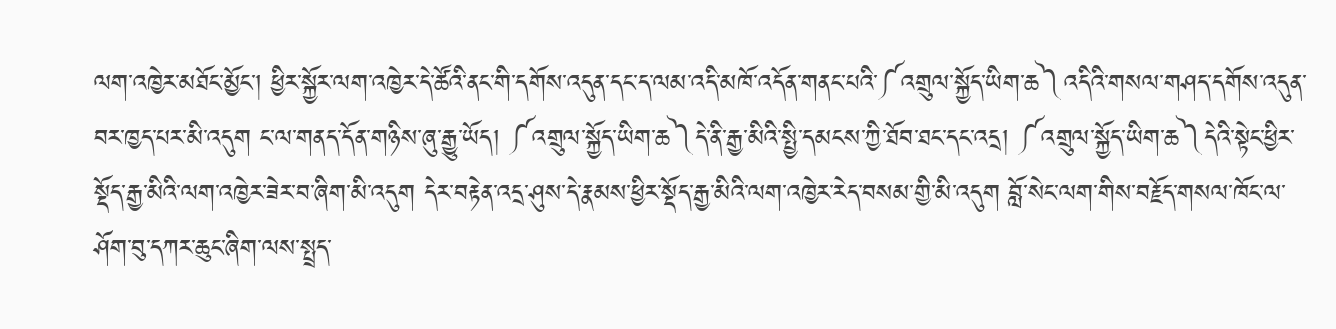ལག་འཁྱེར་མཐོང་མྱོང་། ཕྱིར་སྐྱོར་ལག་འཁྱེར་དེ་ཚོའི་ནང་གི་དགོས་འདུན་དང་ད་ལམ་འདི་མཁོ་འདོན་གནང་པའི་༼འགྲུལ་སྐྱོད་ཡིག་ཆ༽འདིའི་གསལ་གཤད་དགོས་འདུན་བར་ཁྱད་པར་མི་འདུག ང་ལ་གནད་དོན་གཉིས་ཞུ་རྒྱུ་ཡོད། ༼འགྲུལ་སྐྱོད་ཡིག་ཆ༽དེ་ནི་རྒྱ་མིའི་སྤྱི་དམངས་ཀྱི་ཐོབ་ཐང་དང་འདྲ། ༼འགྲུལ་སྐྱོད་ཡིག་ཆ༽དེའི་སྟེང་ཕྱིར་སྡོད་རྒྱ་མིའི་ལག་འཁྱེར་ཟེར་བ་ཞིག་མི་འདུག དེར་བརྟེན་འདྲ་ཤུས་དེ་རྣམས་ཕྱིར་སྡོད་རྒྱ་མིའི་ལག་འཁྱེར་རེད་བསམ་གྱི་མི་འདུག བློ་སེང་ལག་གིས་བརྗོད་གསལ་ཁོང་ལ་ཤོག་བུ་དཀར་ཆུང་ཞིག་ལས་སྤྲད་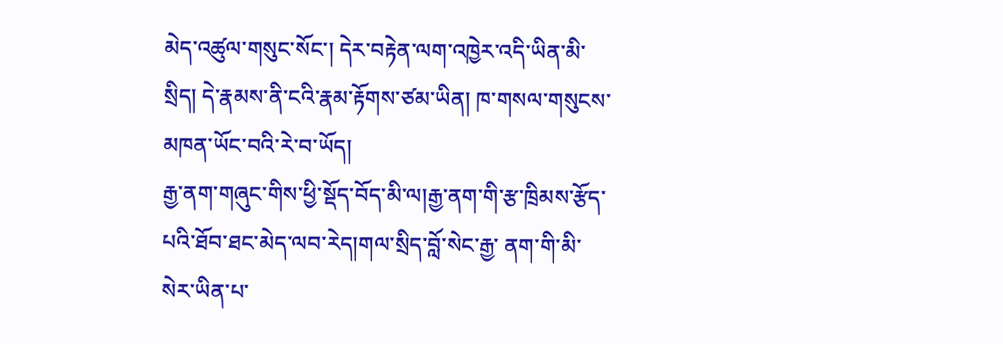མེད་འཚུལ་གསུང་སོང་། དེར་བརྟེན་ལག་འཁྱེར་འདི་ཡིན་མི་སྲིད། དེ་རྣམས་ནི་ངའི་རྣམ་རྟོགས་ཙམ་ཡིན། ཁ་གསལ་གསུངས་མཁན་ཡོང་བའི་རེ་བ་ཡོད།
རྒྱ་ནག་གཞུང་གིས་ཕྱི་སྡོད་བོད་མི་ལ།རྒྱ་ནག་གི་རྩ་ཁྲིམས་རྩོད་པའི་ཐོབ་ཐང་མེད་ལབ་རེད།གལ་སྲིད་བློ་སེང་རྒྱ་ ནག་གི་མི་སེར་ཡིན་པ་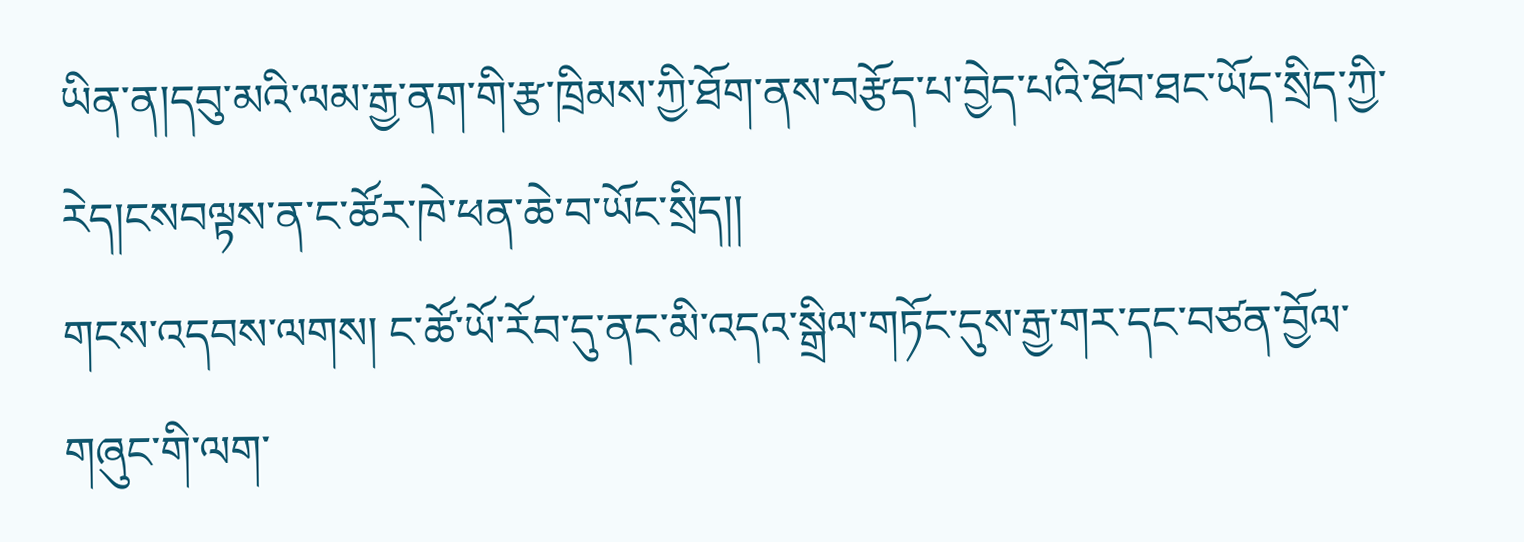ཡིན་ན།དབུ་མའི་ལམ་རྒྱ་ནག་གི་རྩ་ཁྲིམས་ཀྱི་ཐོག་ནས་བརྩོད་པ་བྱེད་པའི་ཐོབ་ཐང་ཡོད་སྲིད་ཀྱི་རེད།ངསབལྟས་ན་ང་ཚོར་ཁེ་ཕན་ཆེ་བ་ཡོང་སྲིད།།
གངས་འདབས་ལགས། ང་ཚོ་ཡོ་རོབ་དུ་ནང་མི་འདའ་སྒྲིལ་གཏོང་དུས་རྒྱ་གར་དང་བཙན་བྱོལ་གཞུང་གི་ལག་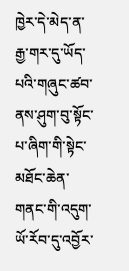ཁྱེར་དེ་མེད་ན་རྒྱ་གར་དུ་ཡོད་པའི་གཞུང་ཚབ་ནས་ཤུག་བུ་སྟོང་པ་ཞིག་གི་སྟེང་མཐོང་ཆེན་གནང་གི་འདུག་ཡོ་རོབ་དུ་འབྱོར་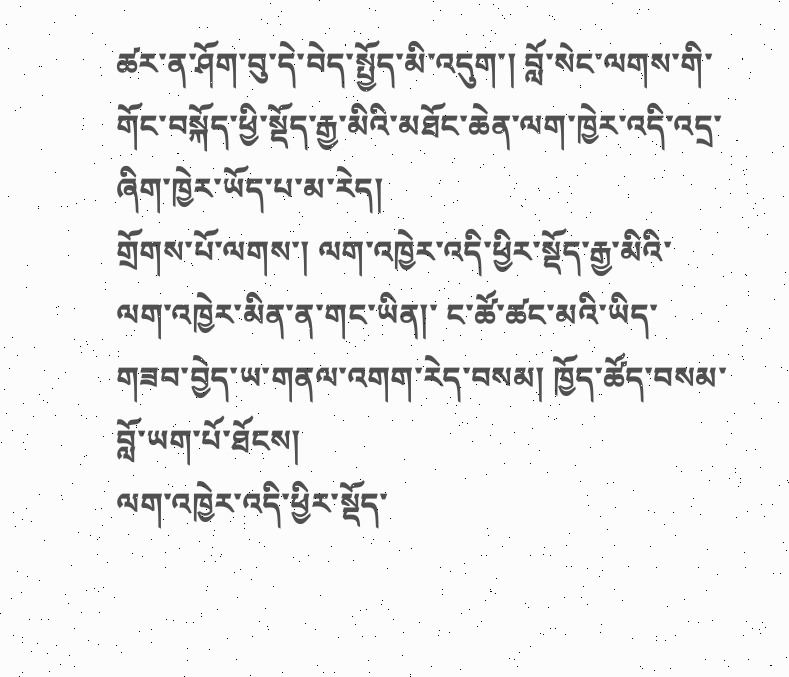ཚར་ན་ཤོག་བུ་དེ་བེད་སྤྱོད་མི་འདུག་། བློ་སེང་ལགས་གི་གོང་བསྐོད་ཕྱི་སྡོད་རྒྱ་མིའི་མཐོང་ཆེན་ལག་ཁྱེར་འདི་འདྲ་ཞིག་ཁྱེར་ཡོད་པ་མ་རེད།
གྲོགས་པོ་ལགས་། ལག་འཁྱེར་འདི་ཕྱིར་སྡོད་རྒྱ་མིའི་ལག་འཁྱེར་མིན་ན་གང་ཡིན།་ ང་ཚོ་ཚང་མའི་ཡིད་གཟབ་བྱེད་ཡ་གནལ་འགག་རེད་བསམ། ཁྱོད་ཚོད་བསམ་བློ་ཡག་པོ་ཐོངས།
ལག་འཁྱེར་འདི་ཕྱིར་སྡོད་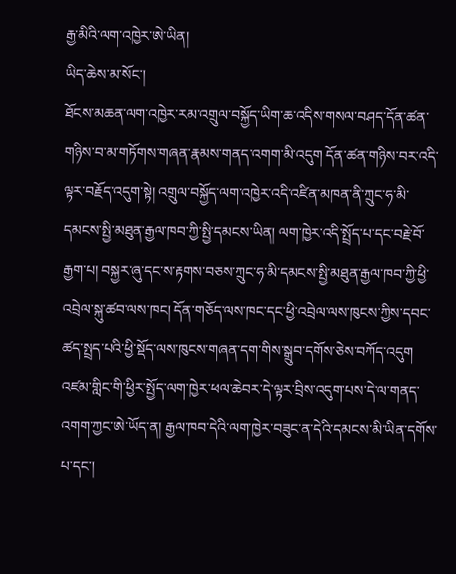རྒྱ་མིའི་ལག་འཁྱེར་ཨེ་ཡིན།
ཡིད་ཆེས་མ་སོང་།
ཐོངས་མཆན་ལག་འཁྱེར་རམ་འགྲུལ་བསྐྱོད་ཡིག་ཆ་འདིས་གསལ་བཤད་དོན་ཚན་གཉིས་བ་མ་གཏོགས་གཞན་རྣམས་གནད་འགག་མི་འདུག དོན་ཚན་གཉིས་བར་འདི་ལྟར་བརྗོད་འདུག་སྟེ། འགྲུལ་བསྐྱོད་ལག་འཁྱེར་འདི་འཛིན་མཁན་ནི་ཀྲུང་ཧ་མི་དམངས་སྤྱི་མཐུན་རྒྱལ་ཁབ་ཀྱི་སྤྱི་དམངས་ཡིན། ལག་ཁྱེར་འདི་སྤྲོད་པ་དང་བརྗེ་བོ་རྒྱག་པ། བསྐྱར་ཞུ་དང་ས་རྟགས་བཅས་ཀྲུང་ཧ་མི་དམངས་སྤྱི་མཐུན་རྒྱལ་ཁབ་ཀྱི་ཕྱི་འབྲེལ་སྐུ་ཚབ་ལས་ཁང། དོན་གཅོད་ལས་ཁང་དང་ཕྱི་འབྲེལ་ལས་ཁུངས་ཀྱིས་དབང་ཚད་སྤྲད་པའི་ཕྱི་སྡོད་ལས་ཁུངས་གཞན་དག་གིས་སྒྲུབ་དགོས་ཅེས་བཀོད་འདུག
འཛམ་གླིང་གི་ཕྱིར་སྤྱོད་ལག་ཁྱེར་ཕལ་ཆེབར་དེ་ལྟར་བྲིས་འདུག་པས་དེ་ལ་གནད་འགག་ཀྱང་ཨེ་ཡོད་ན། རྒྱལ་ཁབ་དེའི་ལག་ཁྱེར་བཟུང་ན་དེའི་དམངས་མི་ཡིན་དགོས་པ་དང་།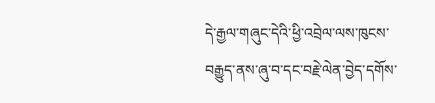དེ་རྒྱལ་གཞུང་དེའི་ཕྱི་འབྲེལ་ལས་ཁུངས་བརྒྱུད་ནས་ཞུ་བ་དང་བརྗེ་ལེན་བྱེད་དགོས་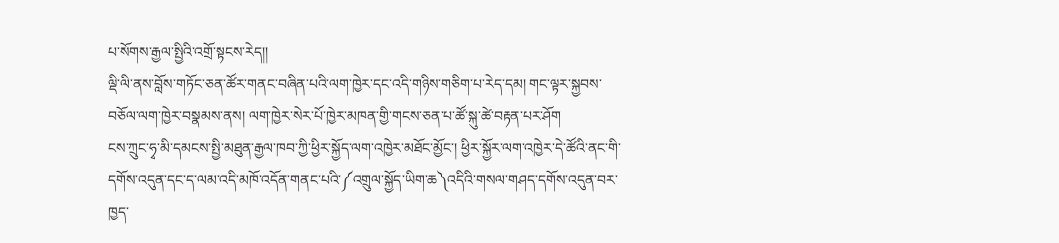པ་སོགས་རྒྱལ་སྤྱིའི་འགྲོ་སྟངས་རེད།།
ལྡི་ལི་ནས་བློས་གཏོང་ཅན་ཚོར་གནང་བཞིན་པའི་ལག་ཁྱེར་དང་འདི་གཉིས་གཅིག་པ་རེད་དམ། གང་ལྟར་སྐྱབས་བཅོལ་ལག་ཁྱེར་བསྣམས་ནས། ལག་ཁྱེར་སེར་པོ་ཁྱེར་མཁན་གྱི་གངས་ཅན་པ་ཚོ་སྐུ་ཚེ་བརྟན་པར་ཤོག
ངས་ཀྲུང་ཧྭ་མི་དམངས་སྤྱི་མཐུན་རྒྱལ་ཁབ་ཀྱི་ཕྱིར་སྐྱོད་ལག་འཁྱེར་མཐོང་མྱོང་། ཕྱིར་སྐྱོར་ལག་འཁྱེར་དེ་ཚོའི་ནང་གི་དགོས་འདུན་དང་ད་ལམ་འདི་མཁོ་འདོན་གནང་པའི་༼འགྲུལ་སྐྱོད་ཡིག་ཆ༽འདིའི་གསལ་གཤད་དགོས་འདུན་བར་ཁྱད་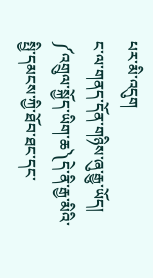པར་མི་འདུག
ང་ལ་གནད་དོན་གཉིས་ཞུ་རྒྱུ་ཡོད།
༼འགྲུལ་སྐྱོད་ཡིག་ཆ༽དེ་ནི་རྒྱ་མིའི་སྤྱི་དམངས་ཀྱི་ཐོབ་ཐང་དང་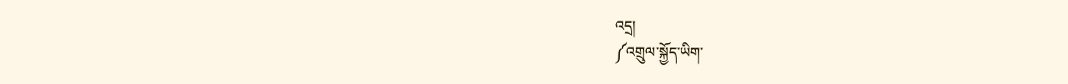འདྲ།
༼འགྲུལ་སྐྱོད་ཡིག་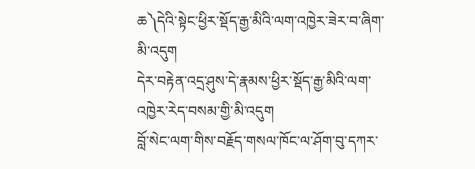ཆ༽དེའི་སྟེང་ཕྱིར་སྡོད་རྒྱ་མིའི་ལག་འཁྱེར་ཟེར་བ་ཞིག་མི་འདུག
དེར་བརྟེན་འདྲ་ཤུས་དེ་རྣམས་ཕྱིར་སྡོད་རྒྱ་མིའི་ལག་འཁྱེར་རེད་བསམ་གྱི་མི་འདུག
བློ་སེང་ལག་གིས་བརྗོད་གསལ་ཁོང་ལ་ཤོག་བུ་དཀར་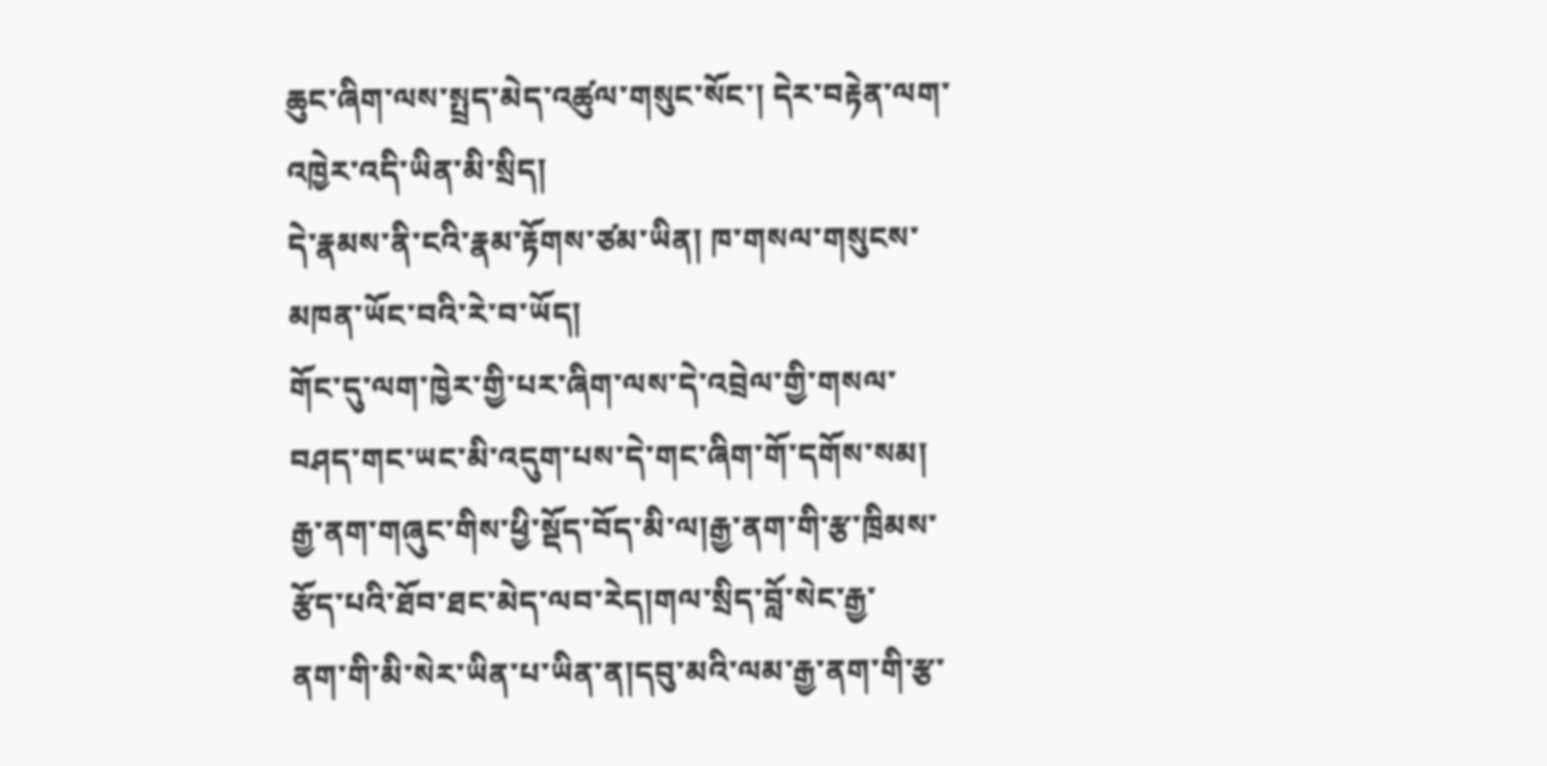ཆུང་ཞིག་ལས་སྤྲད་མེད་འཚུལ་གསུང་སོང་། དེར་བརྟེན་ལག་འཁྱེར་འདི་ཡིན་མི་སྲིད།
དེ་རྣམས་ནི་ངའི་རྣམ་རྟོགས་ཙམ་ཡིན། ཁ་གསལ་གསུངས་མཁན་ཡོང་བའི་རེ་བ་ཡོད།
གོང་དུ་ལག་ཁྱེར་གྱི་པར་ཞིག་ལས་དེ་འབྲེལ་གྱི་གསལ་བཤད་གང་ཡང་མི་འདུག་པས་དེ་གང་ཞིག་གོ་དགོས་སམ།
རྒྱ་ནག་གཞུང་གིས་ཕྱི་སྡོད་བོད་མི་ལ།རྒྱ་ནག་གི་རྩ་ཁྲིམས་རྩོད་པའི་ཐོབ་ཐང་མེད་ལབ་རེད།གལ་སྲིད་བློ་སེང་རྒྱ་
ནག་གི་མི་སེར་ཡིན་པ་ཡིན་ན།དབུ་མའི་ལམ་རྒྱ་ནག་གི་རྩ་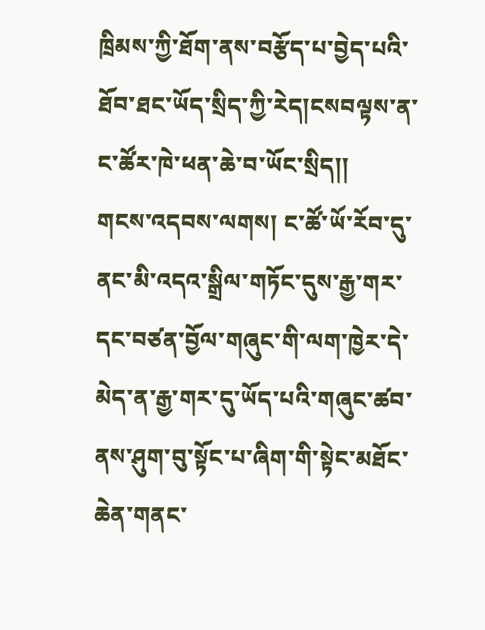ཁྲིམས་ཀྱི་ཐོག་ནས་བརྩོད་པ་བྱེད་པའི་ཐོབ་ཐང་ཡོད་སྲིད་ཀྱི་རེད།ངསབལྟས་ན་ང་ཚོར་ཁེ་ཕན་ཆེ་བ་ཡོང་སྲིད།།
གངས་འདབས་ལགས། ང་ཚོ་ཡོ་རོབ་དུ་ནང་མི་འདའ་སྒྲིལ་གཏོང་དུས་རྒྱ་གར་དང་བཙན་བྱོལ་གཞུང་གི་ལག་ཁྱེར་དེ་མེད་ན་རྒྱ་གར་དུ་ཡོད་པའི་གཞུང་ཚབ་ནས་ཤུག་བུ་སྟོང་པ་ཞིག་གི་སྟེང་མཐོང་ཆེན་གནང་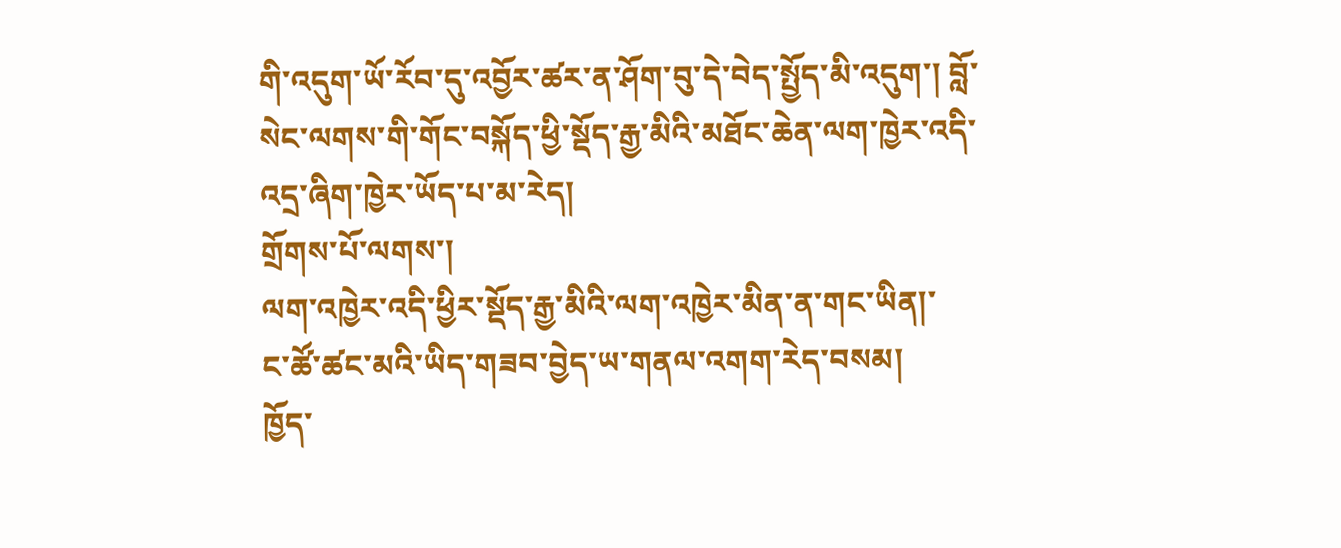གི་འདུག་ཡོ་རོབ་དུ་འབྱོར་ཚར་ན་ཤོག་བུ་དེ་བེད་སྤྱོད་མི་འདུག་། བློ་སེང་ལགས་གི་གོང་བསྐོད་ཕྱི་སྡོད་རྒྱ་མིའི་མཐོང་ཆེན་ལག་ཁྱེར་འདི་འདྲ་ཞིག་ཁྱེར་ཡོད་པ་མ་རེད།
གྲོགས་པོ་ལགས་།
ལག་འཁྱེར་འདི་ཕྱིར་སྡོད་རྒྱ་མིའི་ལག་འཁྱེར་མིན་ན་གང་ཡིན།་
ང་ཚོ་ཚང་མའི་ཡིད་གཟབ་བྱེད་ཡ་གནལ་འགག་རེད་བསམ།
ཁྱོད་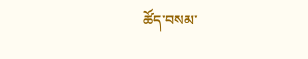ཚོད་བསམ་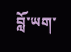བློ་ཡག་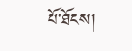པོ་ཐོངས།